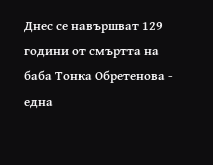Днес се навършват 129 години от смъртта на баба Тонка Обретенова - една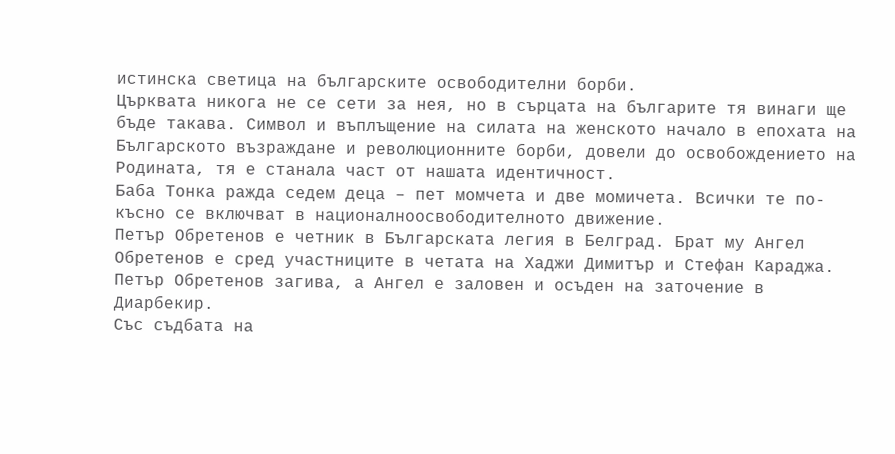истинска светица на българските освободителни борби.
Църквата никога не се сети за нея, но в сърцата на българите тя винаги ще бъде такава. Символ и въплъщение на силата на женското начало в епохата на Българското възраждане и революционните борби, довели до освобождението на Родината, тя е станала част от нашата идентичност.
Баба Тонка ражда седем деца – пет момчета и две момичета. Всички те по-късно се включват в националноосвободителното движение.
Петър Обретенов е четник в Българската легия в Белград. Брат му Ангел Обретенов е сред участниците в четата на Хаджи Димитър и Стефан Караджа. Петър Обретенов загива, а Ангел е заловен и осъден на заточение в Диарбекир.
Със съдбата на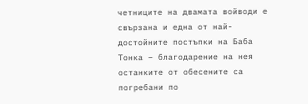четниците на двамата войводи е свързана и една от най-достойните постъпки на Баба Тонка – благодарение на нея останките от обесените са погребани по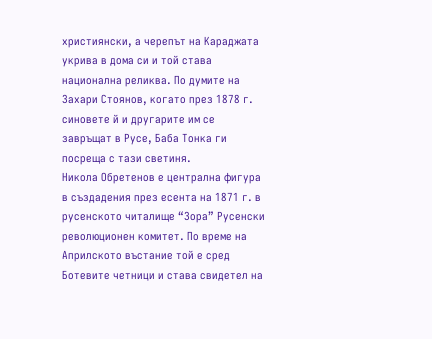християнски, а черепът на Караджата укрива в дома си и той става национална реликва. По думите на Захари Стоянов, когато през 1878 г. синовете й и другарите им се завръщат в Русе, Баба Тонка ги посреща с тази светиня.
Никола Обретенов е централна фигура в създадения през есента на 1871 г. в русенското читалище “Зора” Русенски революционен комитет. По време на Априлското въстание той е сред Ботевите четници и става свидетел на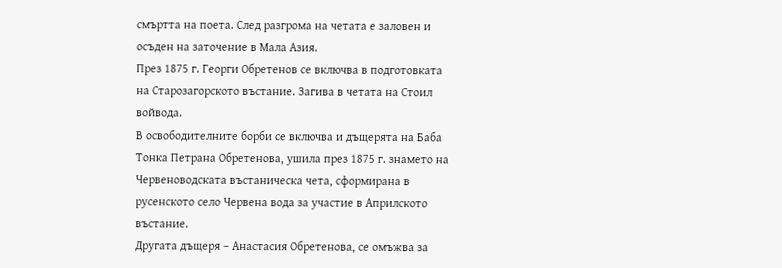смъртта на поета. След разгрома на четата е заловен и осъден на заточение в Мала Азия.
През 1875 г. Георги Обретенов се включва в подготовката на Старозагорското въстание. Загива в четата на Стоил войвода.
В освободителните борби се включва и дъщерята на Баба Тонка Петрана Обретенова, ушила през 1875 г. знамето на Червеноводската въстаническа чета, сформирана в русенското село Червена вода за участие в Априлското въстание.
Другата дъщеря – Анастасия Обретенова, се омъжва за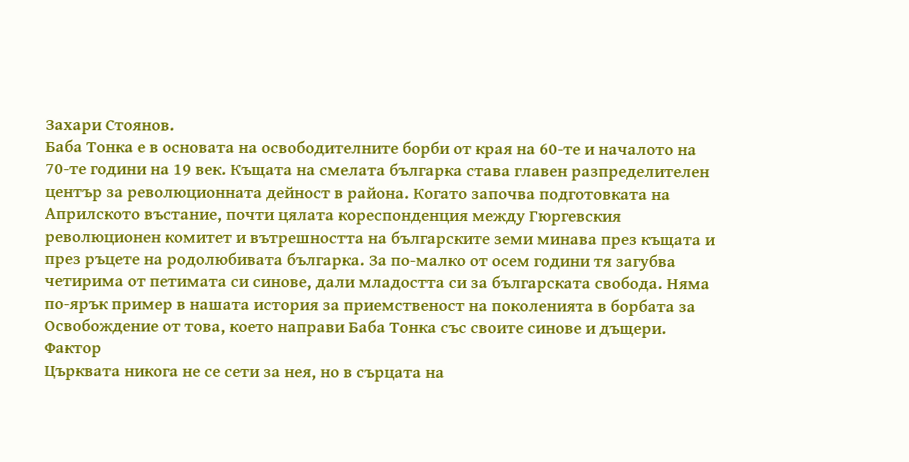Захари Стоянов.
Баба Тонка е в основата на освободителните борби от края на 60-те и началото на 70-те години на 19 век. Къщата на смелата българка става главен разпределителен център за революционната дейност в района. Когато започва подготовката на Априлското въстание, почти цялата кореспонденция между Гюргевския революционен комитет и вътрешността на българските земи минава през къщата и през ръцете на родолюбивата българка. За по-малко от осем години тя загубва четирима от петимата си синове, дали младостта си за българската свобода. Няма по-ярък пример в нашата история за приемственост на поколенията в борбата за Освобождение от това, което направи Баба Тонка със своите синове и дъщери.
Фактор
Църквата никога не се сети за нея, но в сърцата на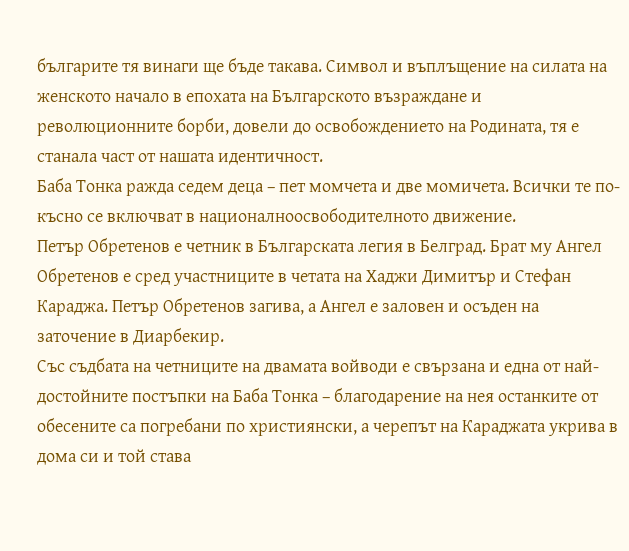българите тя винаги ще бъде такава. Символ и въплъщение на силата на женското начало в епохата на Българското възраждане и революционните борби, довели до освобождението на Родината, тя е станала част от нашата идентичност.
Баба Тонка ражда седем деца – пет момчета и две момичета. Всички те по-късно се включват в националноосвободителното движение.
Петър Обретенов е четник в Българската легия в Белград. Брат му Ангел Обретенов е сред участниците в четата на Хаджи Димитър и Стефан Караджа. Петър Обретенов загива, а Ангел е заловен и осъден на заточение в Диарбекир.
Със съдбата на четниците на двамата войводи е свързана и една от най-достойните постъпки на Баба Тонка – благодарение на нея останките от обесените са погребани по християнски, а черепът на Караджата укрива в дома си и той става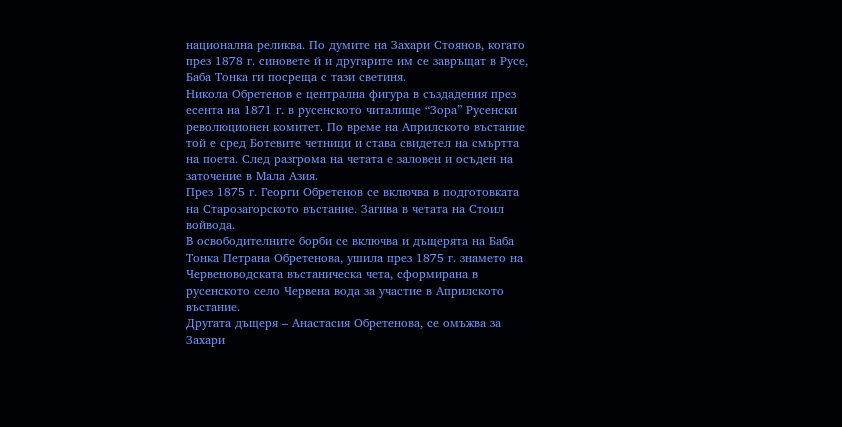национална реликва. По думите на Захари Стоянов, когато през 1878 г. синовете й и другарите им се завръщат в Русе, Баба Тонка ги посреща с тази светиня.
Никола Обретенов е централна фигура в създадения през есента на 1871 г. в русенското читалище “Зора” Русенски революционен комитет. По време на Априлското въстание той е сред Ботевите четници и става свидетел на смъртта на поета. След разгрома на четата е заловен и осъден на заточение в Мала Азия.
През 1875 г. Георги Обретенов се включва в подготовката на Старозагорското въстание. Загива в четата на Стоил войвода.
В освободителните борби се включва и дъщерята на Баба Тонка Петрана Обретенова, ушила през 1875 г. знамето на Червеноводската въстаническа чета, сформирана в русенското село Червена вода за участие в Априлското въстание.
Другата дъщеря – Анастасия Обретенова, се омъжва за Захари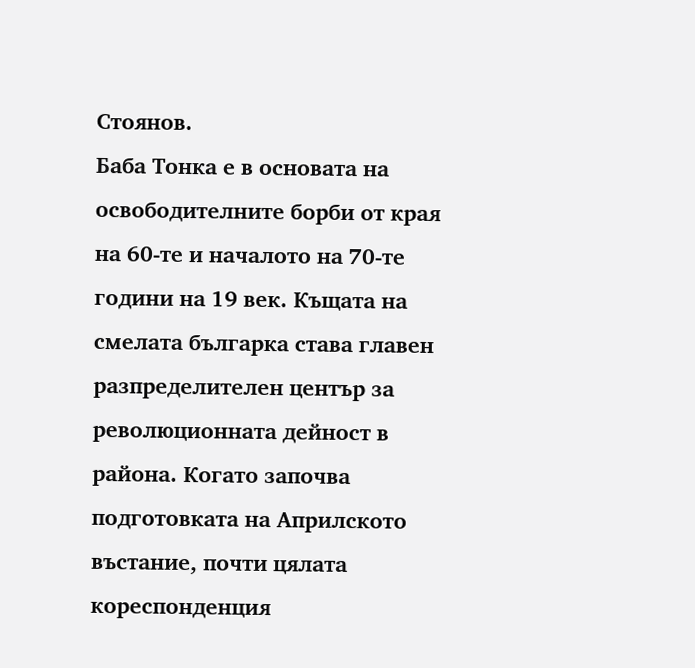Стоянов.
Баба Тонка е в основата на освободителните борби от края на 60-те и началото на 70-те години на 19 век. Къщата на смелата българка става главен разпределителен център за революционната дейност в района. Когато започва подготовката на Априлското въстание, почти цялата кореспонденция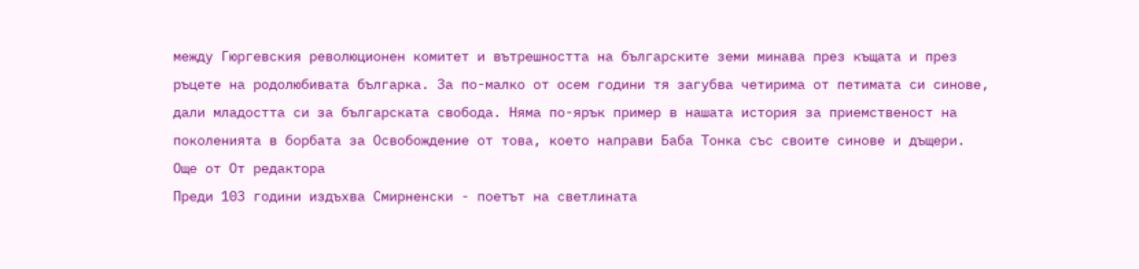между Гюргевския революционен комитет и вътрешността на българските земи минава през къщата и през ръцете на родолюбивата българка. За по-малко от осем години тя загубва четирима от петимата си синове, дали младостта си за българската свобода. Няма по-ярък пример в нашата история за приемственост на поколенията в борбата за Освобождение от това, което направи Баба Тонка със своите синове и дъщери.
Още от От редактора
Преди 103 години издъхва Смирненски - поетът на светлината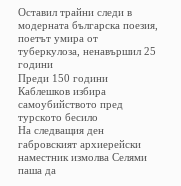Оставил трайни следи в модерната българска поезия, поетът умира от туберкулоза, ненавършил 25 години
Преди 150 години Каблешков избира самоубийството пред турското бесило
На следващия ден габровският архиерейски наместник измолва Селями паша да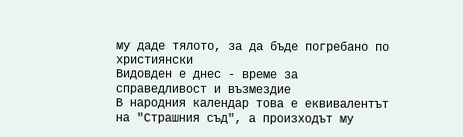му даде тялото, за да бъде погребано по християнски
Видовден е днес - време за справедливост и възмездие
В народния календар това е еквивалентът на "Страшния съд", а произходът му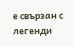е свързан с легенди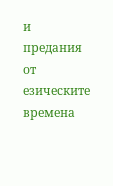и предания от езическите времена